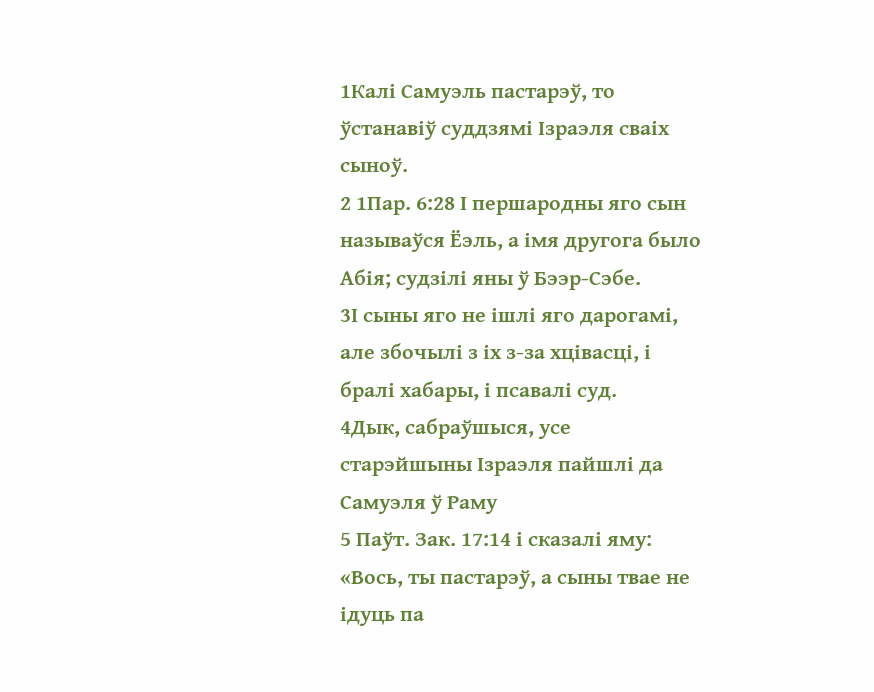1Калі Самуэль пастарэў, то ўстанавіў суддзямі Ізраэля сваіх сыноў.
2 1Пар. 6:28 І першародны яго сын называўся Ёэль, а імя другога было Абія; судзілі яны ў Бээр-Сэбе.
3І сыны яго не ішлі яго дарогамі, але збочылі з іх з-за хцівасці, і бралі хабары, і псавалі суд.
4Дык, сабраўшыся, усе старэйшыны Ізраэля пайшлі да Самуэля ў Раму
5 Паўт. Зак. 17:14 і сказалі яму: «Вось, ты пастарэў, а сыны твае не ідуць па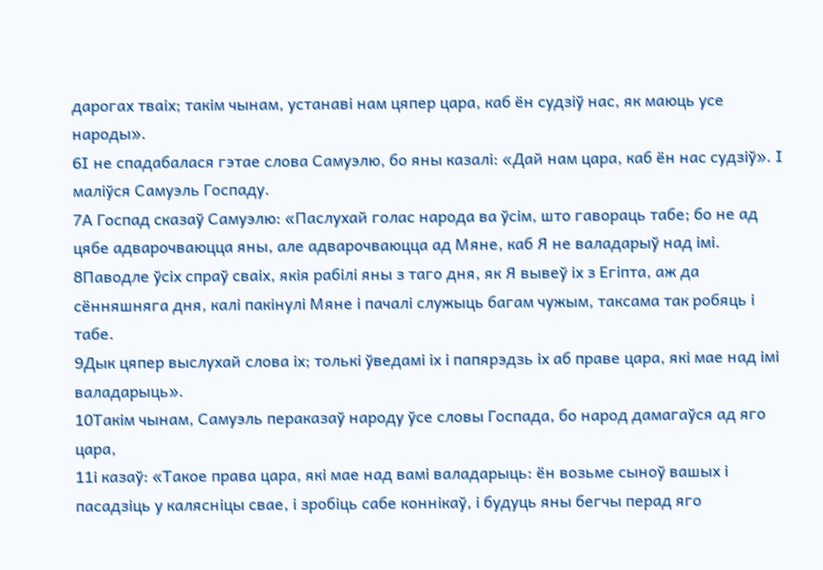дарогах тваіх; такім чынам, устанаві нам цяпер цара, каб ён судзіў нас, як маюць усе народы».
6І не спадабалася гэтае слова Самуэлю, бо яны казалі: «Дай нам цара, каб ён нас судзіў». І маліўся Самуэль Госпаду.
7А Госпад сказаў Самуэлю: «Паслухай голас народа ва ўсім, што гавораць табе; бо не ад цябе адварочваюцца яны, але адварочваюцца ад Мяне, каб Я не валадарыў над імі.
8Паводле ўсіх спраў сваіх, якія рабілі яны з таго дня, як Я вывеў іх з Егіпта, аж да сённяшняга дня, калі пакінулі Мяне і пачалі служыць багам чужым, таксама так робяць і табе.
9Дык цяпер выслухай слова іх; толькі ўведамі іх і папярэдзь іх аб праве цара, які мае над імі валадарыць».
10Такім чынам, Самуэль пераказаў народу ўсе словы Госпада, бо народ дамагаўся ад яго цара,
11і казаў: «Такое права цара, які мае над вамі валадарыць: ён возьме сыноў вашых і пасадзіць у калясніцы свае, і зробіць сабе коннікаў, і будуць яны бегчы перад яго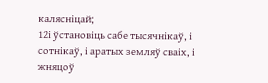калясніцай;
12і ўстановіць сабе тысячнікаў, і сотнікаў, і аратых земляў сваіх, і жняцоў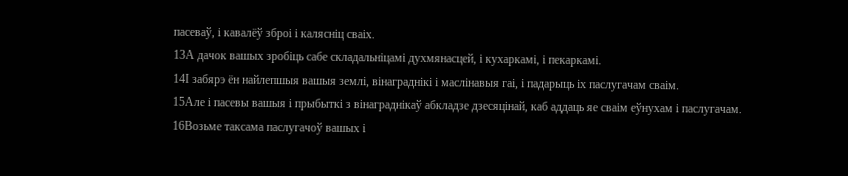пасеваў, і кавалёў зброі і калясніц сваіх.
13А дачок вашых зробіць сабе складальніцамі духмянасцей, і кухаркамі, і пекаркамі.
14І забярэ ён найлепшыя вашыя землі, вінаграднікі і маслінавыя гаі, і падарыць іх паслугачам сваім.
15Але і пасевы вашыя і прыбыткі з вінаграднікаў абкладзе дзесяцінай, каб аддаць яе сваім еўнухам і паслугачам.
16Возьме таксама паслугачоў вашых і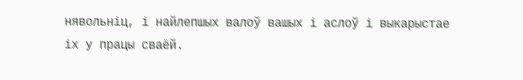нявольніц, і найлепшых валоў вашых і аслоў і выкарыстае іх у працы сваёй.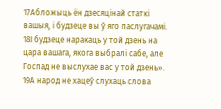17Абложыць ён дзесяцінай статкі вашыя, і будзеце вы ў яго паслугачамі.
18І будзеце наракаць у той дзень на цара вашага, якога выбралі сабе, але Госпад не выслухае вас у той дзень».
19А народ не хацеў слухаць слова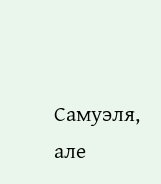Самуэля, але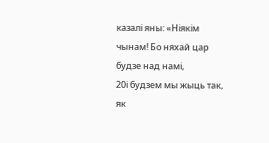казалі яны: «Ніякім чынам! Бо няхай цар будзе над намі,
20і будзем мы жыць так, як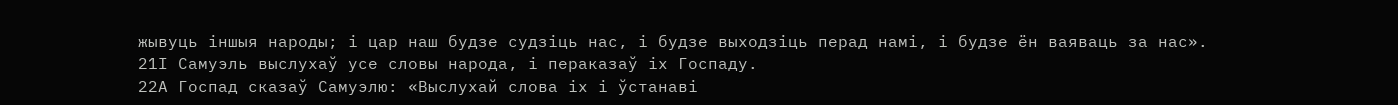жывуць іншыя народы; і цар наш будзе судзіць нас, і будзе выходзіць перад намі, і будзе ён ваяваць за нас».
21І Самуэль выслухаў усе словы народа, і пераказаў іх Госпаду.
22А Госпад сказаў Самуэлю: «Выслухай слова іх і ўстанаві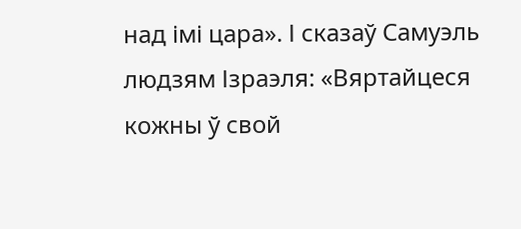над імі цара». І сказаў Самуэль людзям Ізраэля: «Вяртайцеся кожны ў свой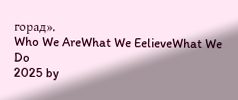горад».
Who We AreWhat We EelieveWhat We Do
2025 by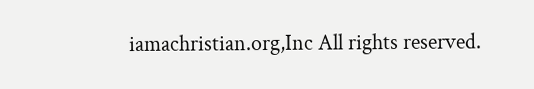iamachristian.org,Inc All rights reserved.